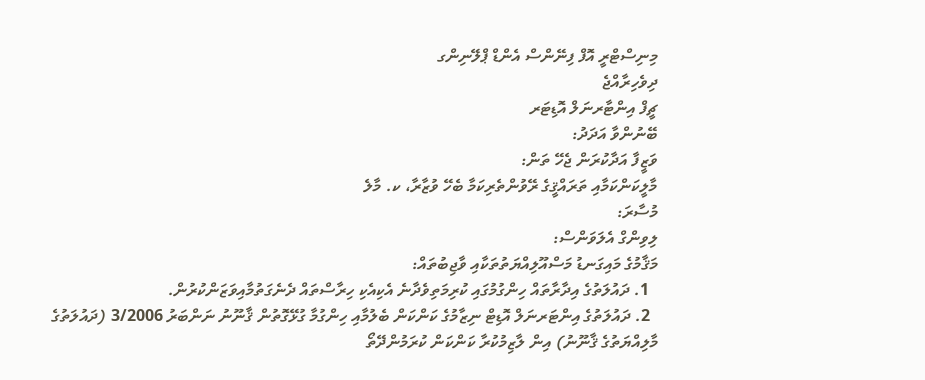މިނިސްޓްރީ އޮފް ފިނޭންސް އެންޑް ޕްލޭނިންގ
ދިވެހިރާއްޖެ
ޗީފް އިންޓާރނަލް އޮޑިޓަރ
ބޭނުންވާ އަދަދު:
ވަޒީފާ އަދާކުރަން ޖެހޭ ތަން:
މާލީކަންކަމާއި ތަރައްޤީގެ ރޭވުންތެރިކަމާ ބެހޭ ވުޒާރާ، ކ. މާލެ
މުސާރަ:
ލިވިންގް އެލަވަންސް:
މަޤާމުގެ މައިގަނޑު މަސްއޫލިއްޔަތުތަކާއި ވާޖިބުތައް:
  1. ދައުލަތުގެ އިދާރާތައް ހިންގުމުގައި ކުރިމަތިވެދާނެ އެކިއެކި ހިރާސްތައް ދެނެގަތުމާއިވަޒަންކުރުން.
  2. ދައުލަތުގެ އިންޓަރނަލް އޮޑިޓް ނިޒާމުގެ ކަންކަން ބެލުމާއި ހިންގުމާ ގުޅޭގޮތުން ޤާނޫނު ނަންބަރު 3/2006 (ދައުލަތުގެ މާލިއްޔަތުގެ ޤާނޫނު) އިން ލާޒިމުކުރާ ކަންކަން ކުރަމުންދޭތޯ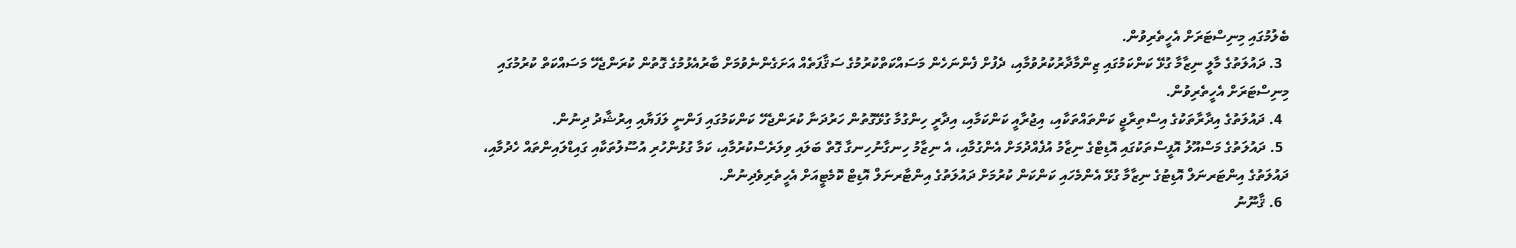ބެލުމުގައި މިނިސްޓަރަށް އެހީތެރިވުން.
  3. ދައުލަތުގެ މާލީ ނިޒާމާ ގުޅޭ ކަންކަމުގައި ޒިންމާދާރުކުރުވުމާއި، ދެފުށް ފެންނަހެން މަސައްކަތްކުރުމުގެ ސަޤާފަތެއް އަށަގެންނެވުމަށް ބާރުއެޅުމުގެ ގޮތުން ކުރަންޖެހޭ މަސައްކަތް ކުރުމުގައި މިނިސްޓަރަށް އެހީތެރިވުން.
  4. ދައުލަތުގެ އިދާރާތަކުގެ އިސްތިރާޖީ ކަންތައްތަކާއި، އިޖުރާއީ ކަންކަމާއި، އިދާރީ ހިންގުމާ ގުޅޭގޮތުން ހަރުދަނާ ކުރަންޖެހޭ ކަންކަމުގައި ފަންނީ ލަފަޔާއި އިރުޝާދު ދިނުން.
  5. ދައުލަތުގެ މަސްއޫލު އޮފީސްތަކުގައި އޮޑިޓްގެ ނިޒާމު އުފެއްދުމަށް އެންގުމާއި، އެ ނިޒާމު ހިނގާނުހިނގާ ގޮތް ބަލައި ވިލަރެސްކުރުމާއި، ކަމާ ގުޅުންހުރި އުސޫލުތަކާއި ގައިޑްލައިންތައް ހެދުމާއި، ދައުލަތުގެ އިންޓަރނަލް އޮޑިޓުގެ ނިޒާމާ ގުޅޭ އެންމެހައި ކަންކަން ކުރުމަށް ދައުލަތުގެ އިންޓާރނަލް އޮޑިޓް ކޮމެޓީއަށް އެހީތެރިވެދިނުން.
  6. ޤާނޫނު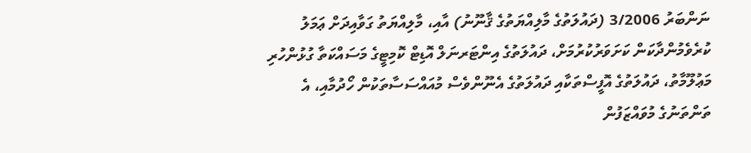ނަންބަރު 3/2006 (ދައުލަތުގެ މާލިއްޔަތުގެ ޤާނޫނު) އާއި، މާލިއްޔަތު ގަވާއިދަށް ޢަމަލު ކުރެވެމުންދާކަން ކަށަވަރުކުރުމަށް، ދައުލަތުގެ އިންޓަރނަލް އޮޑިޓް ކޮމިޓީގެ މަސައްކަތާ ގުޅުންހުރި މަޢުލޫމާތު، ދައުލަތުގެ އޮފީސްތަކާއި ދައުލަތުގެ އެނޫންވެސް މުއައްސަސާތަކުން ހޯދުމާއި، އެ ތަންތަނުގެ މުވައްޒަފުން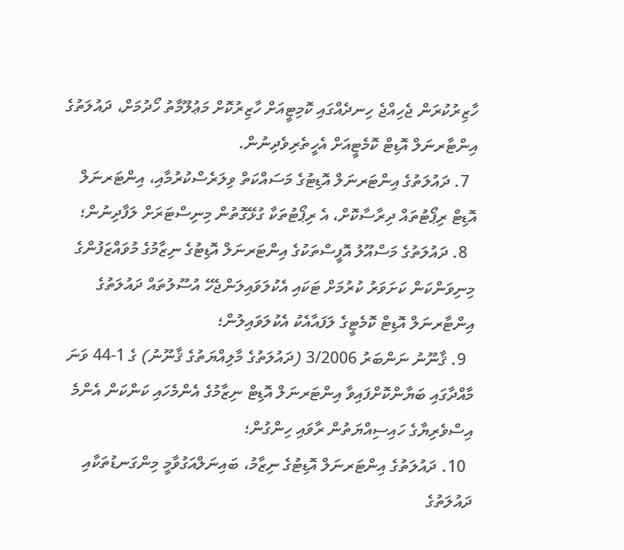ހާޒިރުކުރަން ޖެހިއްޖެ ހިނދެއްގައި ކޮމިޓީއަށް ހާޒިރުކޮށް މަޢުލޫމާތު ހޯދުމަށް، ދައުލަތުގެ އިންޓާރނަލް އޮޑިޓް ކޮމެޓީއަށް އެހީތެރިވެދިނުން.
  7. ދައުލަތުގެ އިންޓަރނަލް އޮޑިޓުގެ މަސައްކަތް ވިލަރެސްކުރުމާއި، އިންޓަރނަލް އޮޑިޓް ރިޕޯޓުތައް ދިރާސާކޮށް، އެ ރިޕޯޓުތަކާ ގުޅޭގޮތުން މިނިސްޓަރަށް ލަފާދިނުން؛
  8. ދައުލަތުގެ މަސްއޫލު އޮފީސްތަކުގެ އިންޓަރނަލް އޮޑިޓުގެ ނިޒާމުގެ މުވައްޒަފުންގެ މިނިވަންކަން ކަށަވަރު ކުރުމަށް ޓަކައި އެކުލަވައިލަންޖެހޭ އުސޫލުތައް ދައުލަތުގެ އިންޓާރނަލް އޮޑިޓް ކޮމެޓީގެ ލަފައާއެކު އެކުލަވައިލުން؛
  9. ޤާނޫނު ނަންބަރު 3/2006 (ދައުލަތުގެ މާލިއްޔަތުގެ ޤާނޫނު) ގެ 1-44 ވަނަ މާއްދާގައި ބަޔާންކޮށްފައިވާ އިންޓަރނަލް އޮޑިޓް ނިޒާމުގެ އެންމެހައި ކަންކަން އެންމެ އިސްވެރިޔާގެ ހައިސިއްޔަތުން ރާވައި ހިންގުން؛
  10. ދައުލަތުގެ އިންޓަރނަލް އޮޑިޓުގެ ނިޒާމު، ބައިނަލްއަގުވާމީ މިންގަނޑުތަކާއި ދައުލަތުގެ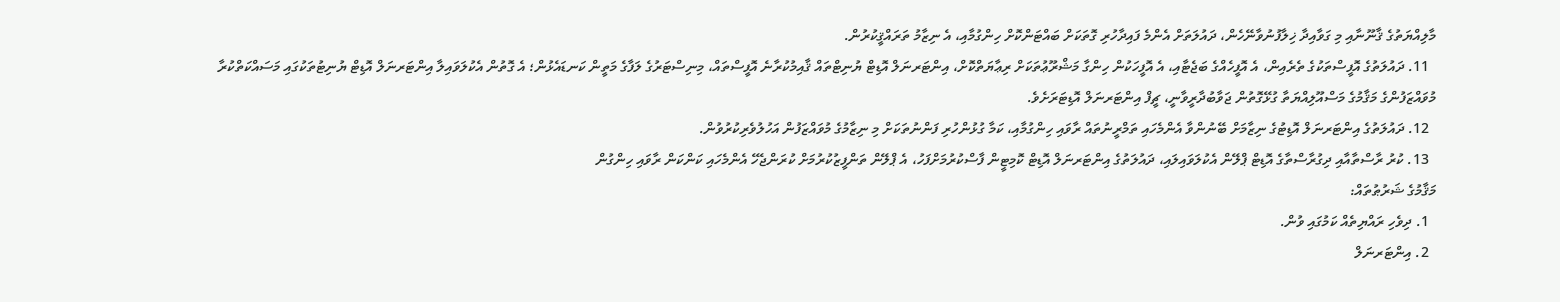މާލިއްޔަތުގެ ޤާނޫނާއި މި ގަވާއިދާ ޚިލާފުނުވާނޭހެން، ދައުލަތަށް އެންމެ ފައިދާހުރި ގޮތަކަށް ބައްޓަންކޮށް ހިންގުމާއި، އެ ނިޒާމު ތަރައްޤީކުރުން.
  11. ދައުލަތުގެ އޮފީސްތަކުގެ ތެރެއިން، އެ އޮފީހެއްގެ ބަޖެޓާއި، އެ އޮފީހަކުން ހިންގާ މަޝްރޫޢުތަކަށް ރިޢާޔަތްކޮށް، އިންޓަރނަލް އޮޑިޓް ޔުނިޓްތައް ޤާއިމުކުރާނެ އޮފީސްތައް، މިނިސްޓަރުގެ ލަފާގެ މަތީން ކަނޑައެޅުން؛ އެ ގޮތުން އެކުލަވައިލާ އިންޓަރނަލް އޮޑިޓް ޔުނިޓުތަކުގައި މަސައްކަތްކުރާ މުވައްޒަފުންގެ މަޤާމުގެ މަސްއޫލިއްޔަތާ ގުޅޭގޮތުން ޖަވާބުދާރީވާނީ، ޗީފް އިންޓަރނަލް އޮޑިޓަރަށެވެ.
  12. ދައުލަތުގެ އިންޓަރނަލް އޮޑިޓުގެ ނިޒާމަށް ބޭނުންވާ އެންމެހައި ތަމްރީނުތައް ރާވައި ހިންގުމާއި، ކަމާ ގުޅުންހުރި ފަންނުތަކަށް މި ނިޒާމުގެ މުވައްޒަފުން އަހުލުވެރިކުރުވުން.
  13. ކުރު ރާސްތާއާއި ދިގުރާސްތާގެ އޮޑިޓް ޕްލޭން އެކުލަވައިލައި، ދައުލަތުގެ އިންޓަރނަލް އޮޑިޓް ކޮމިޓީން ފާސްކުރުމަށްފަހު، އެ ޕްލޭން ތަންފީޒުކުރުމަށް ކުރަންޖެހޭ އެންމެހައި ކަންކަން ރާވައި ހިންގުން
މަޤާމުގެ ޝަރުޠުތައް:
  1. ދިވެހި ރައްޔިތެއް ކަމުގައި ވުން.
  2. އިންޓަރނަލް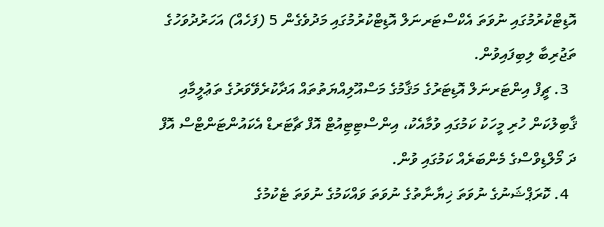އޮޑިޓްކުރުމުގައި ނުވަތަ އެކްސްޓަރނަލް އޮޑިޓްކުރުމުގައި މަދުވެގެން 5 (ފަހެއް) އަހަރުދުވަހުގެ ތަޖުރިބާ ލިބިފައިވުން.
  3. ޗީފް އިންޓަރނަލް އޮޑިޓަރުގެ މަޤާމުގެ މަސްއޫލިއްޔަތުތައް އަދާކުރެވޭވަރުގެ ތަޢުލީމާއި ޤާބިލުކަން ހުރި މީހަކު ކަމުގައި ވުމާއެކު، އިންސްޓިޓިއުޓް އޮފް ޗާޓަރޑް އެކައުންޓަންޓްސް އޮފް ދަ މޯލްޑިވްސްގެ މެންބަރެއް ކަމުގައި ވުން.
  4. ކޮރަޕްޝަނުގެ ނުވަތަ ޚިޔާނާތުގެ ނުވަތަ ވައްކަމުގެ ނުވަތަ ޓެކުމުގެ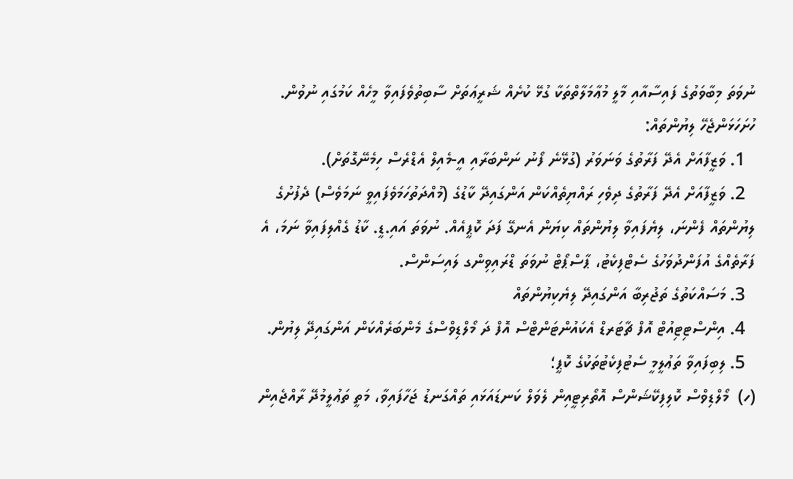ނުވަތަ މިބާވަތުގެ ފައިސާއާއި މާލީ މުޢާމަލާތްތަކާ ގުޅޭ ކުށެއް ޝަރީޢަތަށް ސާބިތުވެފައިވާ މީހެއް ކަމުގައި ނުވުން.
ހުށަހަޅަންޖެހޭ ލިޔުންތައް:
  1. ވަޒީފާއަށް އެދޭ ފަރާތުގެ ވަނަވަރު (ގުޅޭނެ ފޯނު ނަންބަރާއި އީ-މެއިލް އެޑްރެސް ހިމެނޭގޮތަށް).
  2. ވަޒީފާއަށް އެދޭ ފަރާތުގެ ދިވެހި ރައްޔިތެއްކަން އަންގައިދޭ ކާޑުގެ (މުއްދަތުހަމަވެފައިވީ ނަމަވެސް) ދެފުށުގެ ލިޔުންތައް ފެންނަ، ލިޔެފައިވާ ލިޔުންތައް ކިޔަން އެނގޭ ފަދަ ކޮޕީއެއް. ނުވަތަ އައި.ޑީ. ކާޑު ގެއްލިފައިވާ ނަމަ، އެ ފަރާތެއްގެ އުފަންދުވަހުގެ ސެޓްފިކެޓު، ޕާސްޕޯޓް ނުވަތަ ޑްރައިވިންގ ލައިސަންސް.
  3. މަސައްކަތުގެ ތަޖުރިބާ އަންގައިދޭ ލިޔެކިޔުންތައް
  4. އިންސްޓިޓިއުޓް އޮފް ޗާޓަރޑް އެކައުންޓަންޓްސް އޮފް ދަ މޯލްޑިވްސްގެ މެންބަރެއްކަން އަންގައިދޭ ލިޔުން.
  5. ލިބިފައިވާ ތަޢުލީމީ ސެޓުފިކެޓުތަކުގެ ކޮޕީ؛
(ހ)  މޯލްޑިވްސް ކޮލިފިކޭޝަންސް އޮތޯރިޓީއިން ލެވަލް ކަނޑައަޅައި ތައްގަނޑު ޖަހާފައިވާ، މަތީ ތަޢުލީމުދޭ ރާއްޖެއިން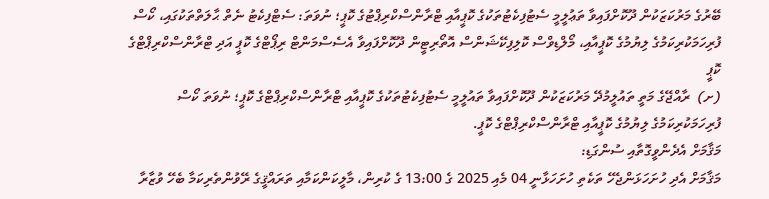ބޭރުގެ މަރުކަޒަކުން ދޫކޮށްފައިވާ ތަޢުލީމީ ސެޓުފިކެޓުތަކުގެ ކޮޕީއާއި ޓްރާންސްކްރިޕްޓުގެ ކޮޕީ؛ ނުވަތަ: ސެޓްފިކެޓު ނެތް ޙާލަތްތަކުގައި، ކޯސް ފުރިހަމަކުރިކަމުގެ ލިޔުމުގެ ކޮޕީއާއި، މޯލްޑިވްސް ކޮލިފިކޭޝަންސް އޮތޯރިޓީން ދޫކޮށްފައިވާ އެސެސްމަންޓް ރިޕޯޓްގެ ކޮޕީ އަދި ޓްރާންސްކްރިޕްޓްގެ ކޮޕީ
(ށ)  ރާއްޖޭގެ މަތީ ތައުލީމުދޭ މަރުކަޒަކުން ދޫކޮށްފައިވާ ތައުލީމީ ސެޓުފިކެޓުތަކުގެ ކޮޕީއާއި ޓްރާންސްކްރިޕްޓްގެ ކޮޕީ؛ ނުވަތަ ކޯސް ފުރިހަމަކުރިކަމުގެ ލިޔުމުގެ ކޮޕީއާއި ޓްރާންސްކްރިޕްޓްގެ ކޮޕީ.
މަޤާމަށް އެދެންވީގޮތާއި ސުންގަޑި:
މަޤާމަށް އެދި ހުށަހަޅަންޖެހޭ ތަކެތި ހުށަހަޅާނީ 04 މެއި 2025 ގެ 13:00 ގެ ކުރިން، މާލީކަންކަމާއި ތަރައްޤީގެ ރޭވުންތެރިކަމާ ބެހޭ ވުޒާރާ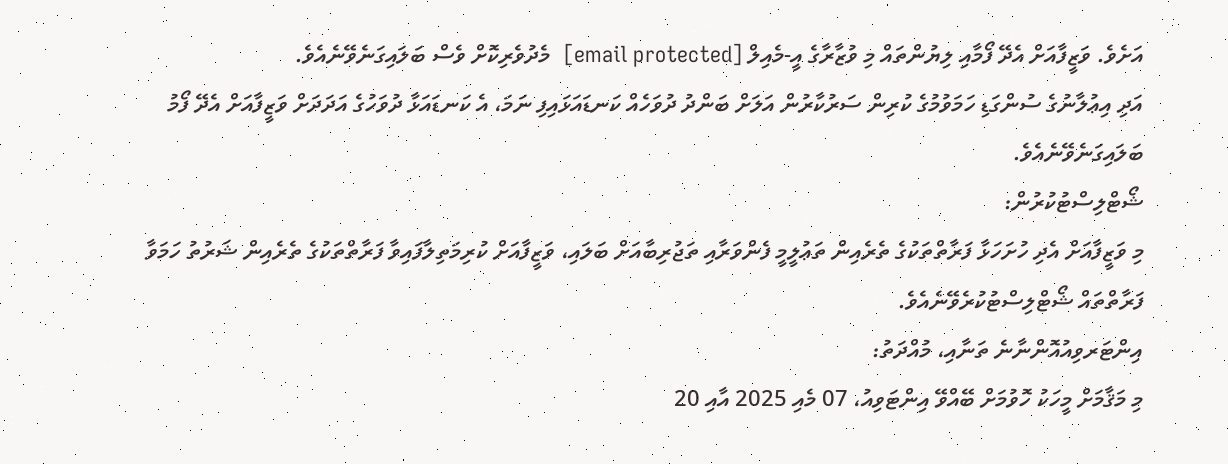އަށެވެ. ވަޒީފާއަށް އެދޭ ފޯމާއި ލިޔުންތައް މި ވުޒާރާގެ އީ-މެއިލް [email protected]  މެދުވެރިކޮށް ވެސް ބަލައިގަނެވޭނެއެވެ.
އަދި އިޢުލާނުގެ ސުންގަޑި ހަމަވުމުގެ ކުރިން ސަރުކާރުން އަލަށް ބަންދު ދުވަހެއް ކަނޑައަޅައިފި ނަމަ، އެ ކަނޑައަޅާ ދުވަހުގެ އަދަދަށް ވަޒީފާއަށް އެދޭ ފޯމު ބަލައިގަނެވޭނެއެވެ.
ޝޯޓްލިސްޓުކުރުން:
މި ވަޒީފާއަށް އެދި ހުށަހަޅާ ފަރާތްތަކުގެ ތެރެއިން ތަޢުލީމީ ފެންވަރާއި ތަޖުރިބާއަށް ބަލައި، ވަޒީފާއަށް ކުރިމަތިލާފައިވާ ފަރާތްތަކުގެ ތެރެއިން ޝަރުތު ހަމަވާ ފަރާތްތައް ޝޯޓްލިސްޓުކުރެވޭނެއެވެ.
އިންޓަރވިއުއޮންނާނެ ތަނާއި، މުއްދަތު:
މި މަޤާމަށް މީހަކު ހޮވުމަށް ބޭއްވޭ އިންޓަވިއު، 07 މެއި 2025 އާއި 20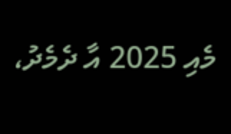މެއި 2025 އާ ދެމެދު،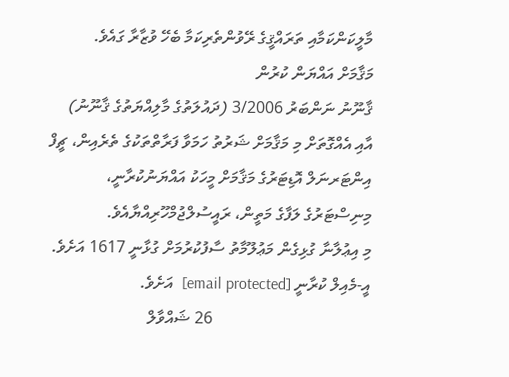މާލީކަންކަމާއި ތަރައްޤީގެ ރޭވުންތެރިކަމާ ބެހޭ ވުޒާރާ ގައެވެ.
މަޤާމަށް އައްޔަން ކުރުން
ޤާނޫނު ނަންބަރު 3/2006 (ދައުލަތުގެ މާލިއްޔަތުގެ ޤާނޫނު) އާއި އެއްގޮތަށް މި މަޤާމަށް ޝަރުތު ހަމަވާ ފަރާތްތަކުގެ ތެރެއިން، ޗީފް އިންޓަރނަލް އޮޑިޓަރުގެ މަޤާމަށް މީހަކު އައްޔަނުކުރާނީ، މިނިސްޓަރުގެ ލަފާގެ މަތީން، ރައީސުލްޖުމްހޫރިއްޔާއެވެ.
މި އިޢުލާނާ ގުޅިގެން މަޢުލޫމާތު ސާފުކުރުމަށް ގުޅާނީ 1617 އަށެވެ. އީ-މެއިލް ކުރާނީ [email protected]  އަށެވެ.
                                      26 ޝައްވާލް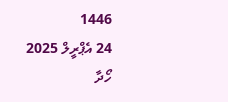1446
24 އެޕްރީލް 2025
ހޯދާ